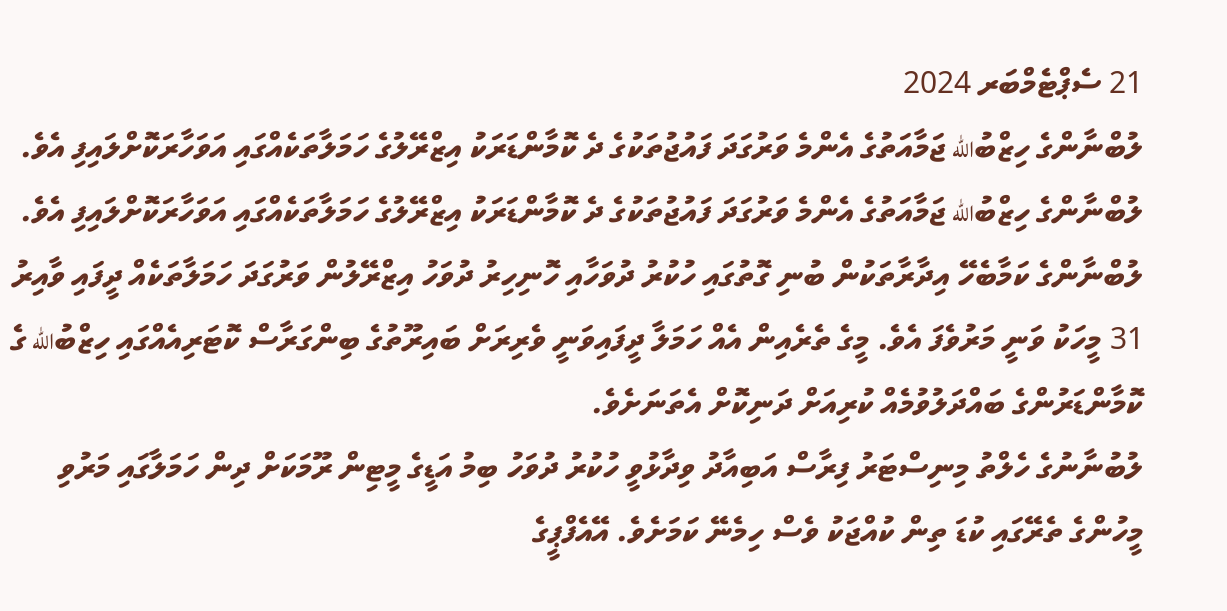21 ސެޕްޓެމްބަރ 2024
ލުބްނާންގެ ހިޒްބުالله ޖަމާއަތުގެ އެންމެ ވަރުގަދަ ފައުޖުތަކުގެ ދެ ކޮމާންޑަރަކު އިޒްރޭލުގެ ހަމަލާތަކެއްގައި އަވަހާރަކޮށްލައިފި އެވެ.
ލުބްނާންގެ ހިޒްބުالله ޖަމާއަތުގެ އެންމެ ވަރުގަދަ ފައުޖުތަކުގެ ދެ ކޮމާންޑަރަކު އިޒްރޭލުގެ ހަމަލާތަކެއްގައި އަވަހާރަކޮށްލައިފި އެވެ.
ލުބްނާންގެ ކަމާބެހޭ އިދާރާތަކުން ބުނި ގޮތުގައި ހުކުރު ދުވަހާއި ހޮނިހިރު ދުވަހު އިޒްރޭލުން ވަރުގަދަ ހަމަލާތަކެއް ދީފައި ވާއިރު 31 މީހަކު ވަނީ މަރުވެފަ އެވެ. މީގެ ތެރެއިން އެއް ހަމަލާ ދީފައިވަނީ ވެރިރަށް ބައިރޫތުގެ ބިންގަރާސް ކޮޓަރިއެއްގައި ހިޒްބުالله ގެ ކޮމާންޑަރުންގެ ބައްދަލުވުމެއް ކުރިއަށް ދަނިކޮށް އެތަނަށެވެ.
ލުބުނާނުގެ ހެލްތު މިނިސްޓަރު ފިރާސް އަބިއާދު ވިދާޅުވީ ހުކުރު ދުވަހު ބިމު އަޑީގެ މީޓިން ރޫމަކަށް ދިން ހަމަލާގައި މަރުވި މީހުންގެ ތެރޭގައި ކުޑަ ތިން ކުއްޖަކު ވެސް ހިމެނޭ ކަމަށެވެ. އޭއެފްޕީގެ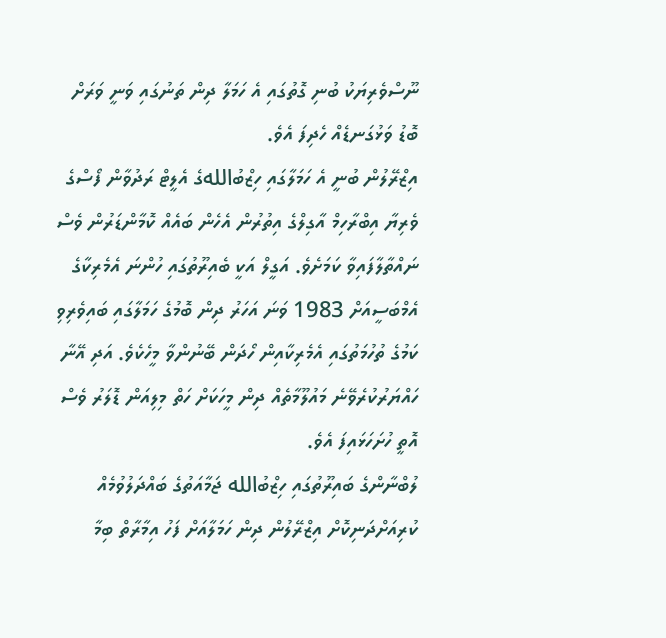ނޫސްވެރިޔަކު ބުނި ގޮތުގައި އެ ހަމަލާ ދިން ތަނުގައި ވަނީ ވަރަށް ބޮޑު ވަޅުގަނޑެއް ހެދިފަ އެވެ.
އިޒްރޭލުން ބުނީ އެ ހަމަލާގައި ހިޒްބުاللهގެ އެލީޓް ރަދުވާން ފޯސްގެ ވެރިޔާ އިބްރާހިމް އާގިލްގެ އިތުރުން އެހެން ބައެއް ކޮމާންޑަރުން ވެސް ނައްތާލާފައިވާ ކަމަށެވެ. އަގީލް އަކީ ބެއިރޫތުގައި ހުންނަ އެމެރިކާގެ އެމްބަސީއަށް 1983 ވަނަ އަހަރު ދިން ބޮމުގެ ހަމަލާގައި ބައިވެރިވި ކަމުގެ ތުހުމަތުގައި އެމެރިކާއިން ހޯދަން ބޭނުންވާ މީހެކެވެ. އަދި އޭނާ ހައްޔަރުކުރެވޭނެ މައުލޫމާތެއް ދިން މީހަކަށް ހަތް މިލިއަން ޑޮލަރު ވެސް އޮތީ ހުށަހަޅައިފަ އެވެ.
ލުބްނާންގެ ބައިރޫތުގައި ހިޒްބުالله ޖަމާއަތުގެ ބައްދަލުވުމެއް ކުރިއަށްދަނިކޮށް އިޒްރޭލުން ދިން ހަމަލާއަށް ފަހު އިމާރާތް ބިމާ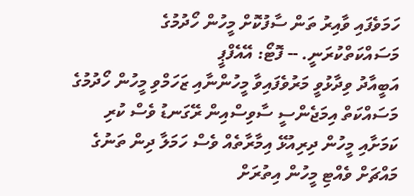ހަމަވެފައި ވާއިރު ތަން ސާފުކޮށް މީހުން ހޯދުމުގެ މަސައްކަތްކުރަނީ. -- ފޮޓޯ: އޭއެފްޕީ
އަބީއާދު ވިދާޅުވީ މަރުވެފައިވާ މީހުންނާއި ޒަހަމްވި މީހުން ހޯދުމުގެ މަސައްކަތް އިމަޖެންސީ ސާވިސްއިން ރޭގަނޑު ވެސް ކުރި ކަމަށާއި މީހުން ދިރިއުޅޭ އިމާރާތެއް ވެސް ހަމަލާ ދިން ތަނުގެ މައްޗަށް ވެއްޓި މީހުން އިތުރަށް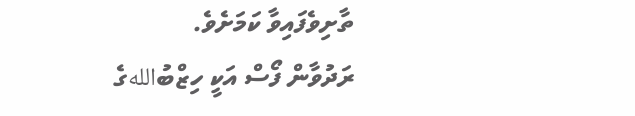ތާށިވެފައިވާ ކަމަށެވެ.
ރަދުވާން ފޯސް އަކީ ހިޒްބުاللهގެ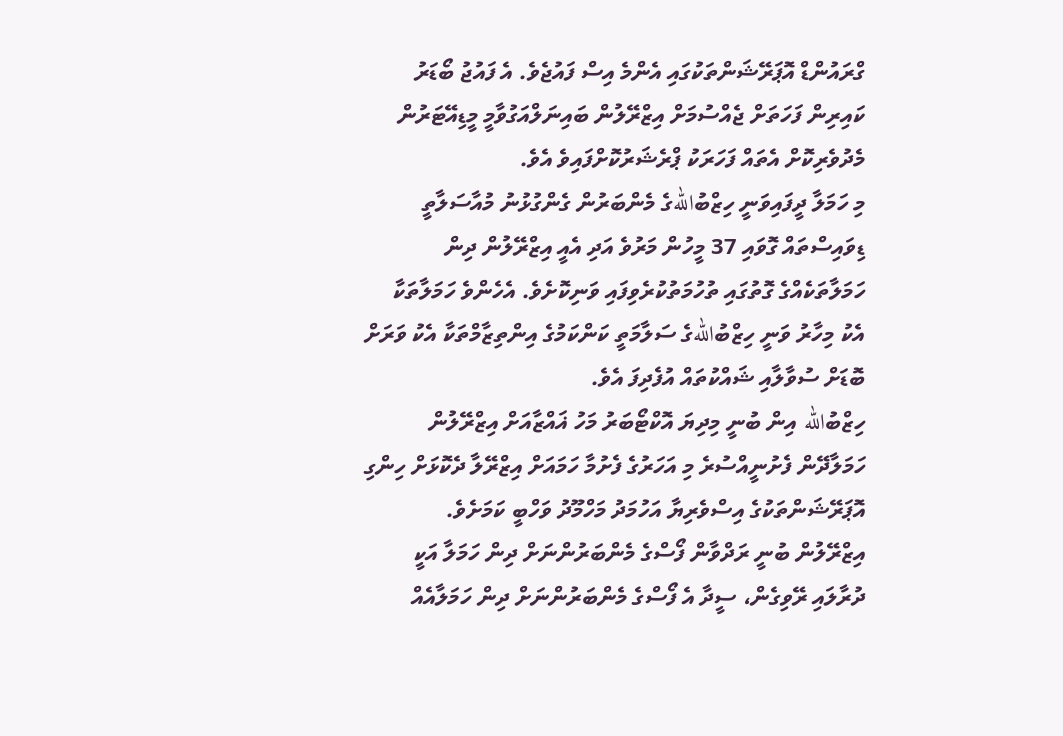ގްރައުންޑް އޮޕަރޭޝަންތަކުގައި އެންމެ އިސް ފައުޖެވެ. އެ ފައުޖު ބޯޑަރު ކައިރިން ފަހަތަށް ޖެއްސުމަށް އިޒްރޭލުން ބައިނަލްއަގުވާމީ މީޑިއޭޓަރުން މެދުވެރިކޮށް އެތައް ފަހަރަކު ޕްރެޝަރުކޮށްފައިވެ އެވެ.
މި ހަމަލާ ދީފައިވަނީ ހިޒްބުاللهގެ މެންބަރުން ގެންގުޅުނު މުއާސަލާތީ ޑިވައިސްތައް ގޮވައި 37 މީހުން މަރުވެ އަދި އެއީ އިޒްރޭލުން ދިން ހަމަލާތަކެއްގެ ގޮތުގައި ތުހުމަތުކުރެވިފައި ވަނިކޮށެވެ. އެހެންވެ ހަމަލާތަކާ އެކު މިހާރު ވަނީ ހިޒްބުاللهގެ ސަލާމަތީ ކަންކަމުގެ އިންތިޒާމްތަކާ އެކު ވަރަށް ބޮޑަށް ސުވާލާއި ޝައްކުތައް އުފެދިފަ އެވެ.
ހިޒްބުالله އިން ބުނީ މިދިޔަ އޮކްޓޯބަރު މަހު ޣައްޒާއަށް އިޒްރޭލުން ހަމަލާދޭން ފެށުނީއްސުރެ މި އަހަރުގެ ފެށުމާ ހަމައަށް އިޒްރޭލާ ދެކޮޅަށް ހިންގި އޮޕަރޭޝަންތަކުގެ އިސްވެރިޔާ އަހުމަދު މަހްމޫދު ވަހްބީ ކަމަށެވެ.
އިޒްރޭލުން ބުނީ ރަދްވާން ފޯސްގެ މެންބަރުންނަށް ދިން ހަމަލާ އަކީ ދުރާލައި ރޭވިގެން، ސީދާ އެ ފޯސްގެ މެންބަރުންނަށް ދިން ހަމަލާއެއް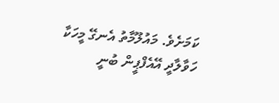ކަމަށެވެ. މައުލޫމާތު އެނގޭ މީހަކާ ހަވާލާދީ އޭއެފްޕީން ބުނީ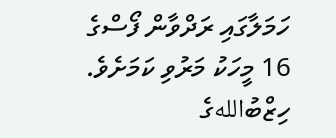ހަމަލާގައި ރަދްވާން ފޯސްގެ 16 މީހަކު މަރުވި ކަމަށެވެ.
ހިޒްބުاللهގެ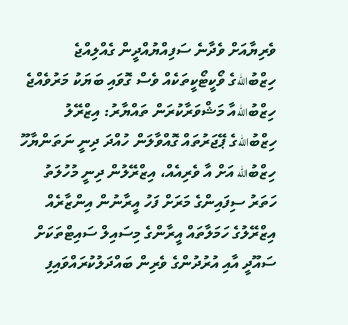ވެރިޔާއަށް ވެދާނެ ސަފިއްޔުއްދީން ގެއްލިއްޖެ
ހިޒްބުاللهގެ ވޯކީޓޯކީތަކެއް ވެސް ގޮވައި ބަޔަކު މަރުވެއްޖެ
ހިޒްބުاللهއާ މަޝްވަރާކުރަން ތައްޔާރު: އިޒްރޭލު
ހިޒްބުاللهގެ ޕޭޖަރުތައް ގޮއްވާލަން ހުއްދަ ދިނީ ނަތަންޔާހޫ
ހިޒްބުالله އަށް އާ ވެރިއެއް، އިޒްރޭލުން ދިނީ މުހުލަތު
ހަތަރު ސިފައިންގެ މަރަށް ފަހު އީރާނުން އިންޒާރެއް
އިޒްރޭލުގެ ހަމަލާތައް އީރާންގެ މިސައިލް ސައިޓްތަކަށް
ސައޫދީ އާއި އުރުދުންގެ ވެރިން ބައްދަލުކުރައްވައިފި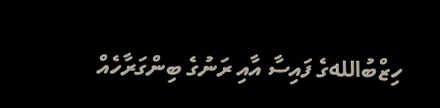ހިޒްބުاللهގެ ފައިސާ އާއި ރަނުގެ ބިންގަރާހެއް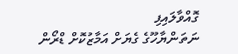ގޮއްވާލައިފި
ނަތަންޔާހޫގެ ގެޔަށް އަމާޒުކޮށް ޑްރޯން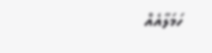ހަމަލާއެއް